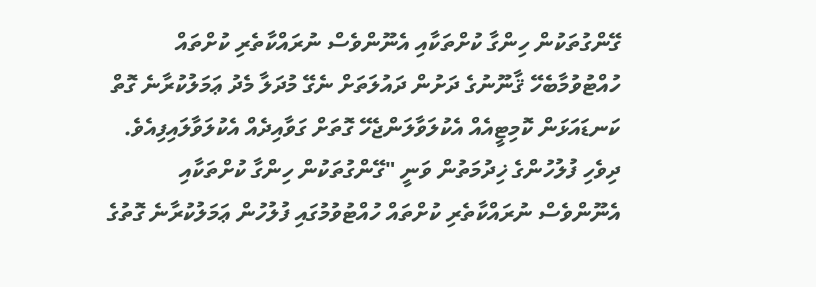ގޭންގުތަކުން ހިންގާ ކުށްތަކާއި އެނޫންވެސް ނުރައްކާތެރި ކުށްތައް ހުއްޓުވުމާބެހޭ ޤާނޫނުގެ ދަށުން ދައުލަތަށް ނެގޭ މުދަލާ މެދު ޢަމަލުކުރާނެ ގޮތް ކަނޑައަޅަން ކޮމިޓީއެއް އެކުލަވާލަންޖެހޭ ގޮތަށް ގަވާއިދެއް އެކުލަވާލައިފިއެވެ.
ދިވެހި ފުލުހުންގެ ޚިދުމަތުން ވަނީ "ގޭންގުތަކުން ހިންގާ ކުށްތަކާއި އެނޫންވެސް ނުރައްކާތެރި ކުށްތައް ހުއްޓުވުމުގައި ފުލުހުން ޢަމަލުކުރާނެ ގޮތުގެ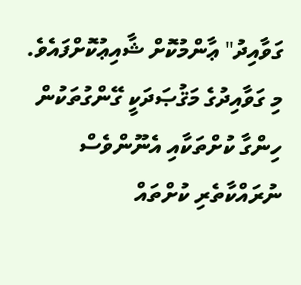ގަވާއިދު" ޢާންމުކޮށް ޝާއިޢުކޮށްފައެވެ.
މި ގަވާއިދުގެ މަޤުޞަދަކީ ގޭންގުތަކުން ހިންގާ ކުށްތަކާއި އެނޫންވެސް ނުރައްކާތެރި ކުށްތައް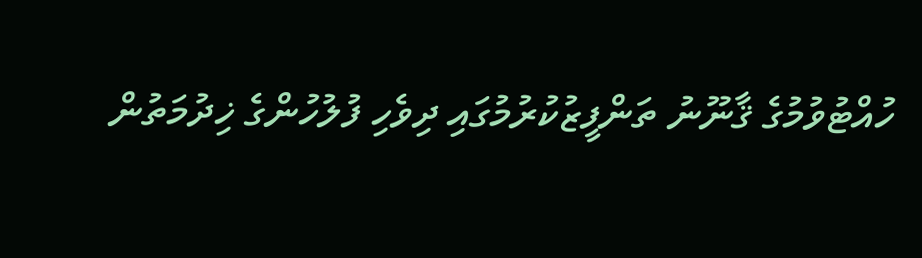ހުއްޓުވުމުގެ ޤާނޫނު ތަންފީޒުކުރުމުގައި ދިވެހި ފުލުހުންގެ ޚިދުމަތުން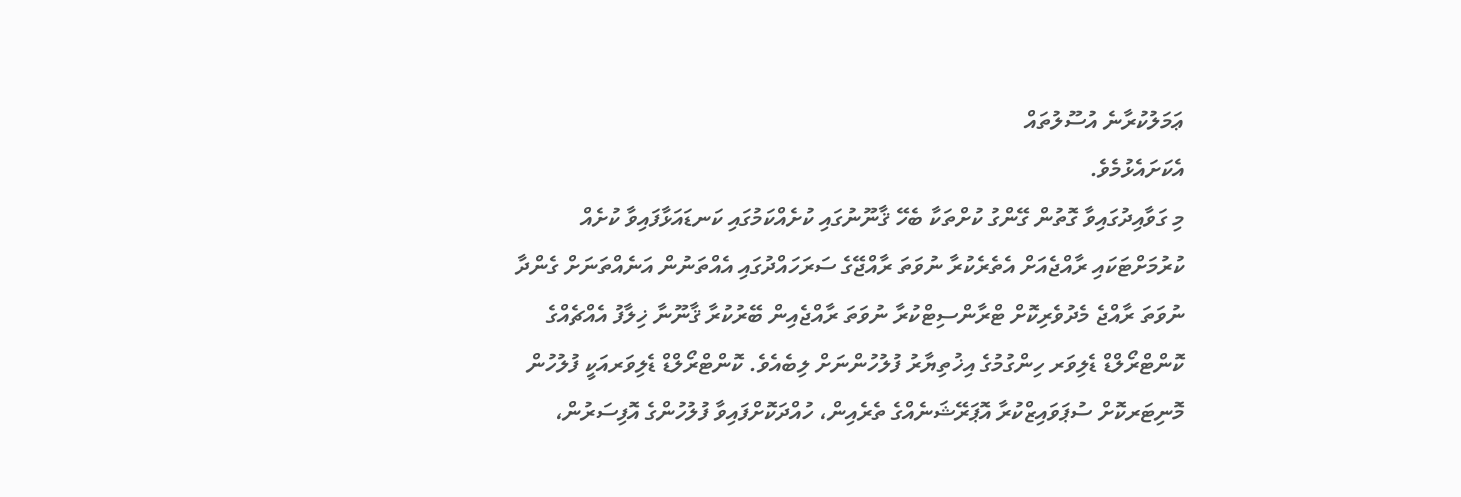ޢަމަލުކުރާނެ އުސޫލުތައް
އެކަށައެޅުމެވެ.
މި ގަވާއިދުގައިވާ ގޮތުން ގޭންގު ކުށްތަކާ ބެހޭ ޤާނޫނުގައި ކުށެއްކަމުގައި ކަނޑައަޅާފައިވާ ކުށެއް ކުރުމަށްޓަކައި ރާއްޖެއަށް އެތެރެކުރާ ނުވަތަ ރާއްޖޭގެ ސަރަހައްދުގައި އެއްތަނުން އަނެއްތަނަށް ގެންދާ ނުވަތަ ރާއްޖެ މެދުވެރިކޮށް ޓްރާންސިޓްކުރާ ނުވަތަ ރާއްޖެއިން ބޭރުކުރާ ޤާނޫނާ ޚިލާފު އެއްޗެއްގެ ކޮންޓްރޯލްޑް ޑެލިވަރ ހިންގުމުގެ އިޚުތިޔާރު ފުލުހުންނަށް ލިބެއެވެ. ކޮންޓްރޯލްޑް ޑެލިވަރއަކީ ފުލުހުން މޮނިޓަރކޮށް ސުޕަވައިޒްކުރާ އޮޕަރޭޝަނެއްގެ ތެރެއިން، ހުއްދަކޮށްފައިވާ ފުލުހުންގެ އޮފިސަރުން،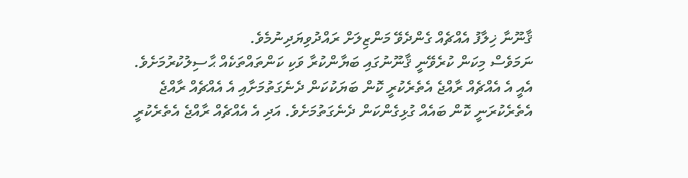ޤާނޫނާ ޚިލާފު އެއްޗެއް ގެންދެވޭ މަންޒިލަށް ރައްދުވިޔަދިނުމެވެ.
ނަމަވެސް މިކަން ކުރެވޭނީ ޤާނޫނުގައި ބަޔާންކުރާ ވަކި ކަންތައްތަކެއް ޙާސިލުކުރުމަށެވެ. އެއީ އެ އެއްޗެއް ރާއްޖެ އެތެރެކުރީ ކޮން ބަޔަކުކަން ދެނެގަތުމަށާއި އެ އެއްޗެއް ރާއްޖެ އެތެރެކުރަނީ ކޮން ބައެއް ގުޅިގެންކަން ދެނެގަތުމަށެވެ. އަދި އެ އެއްޗެއް ރާއްޖެ އެތެރެކުރީ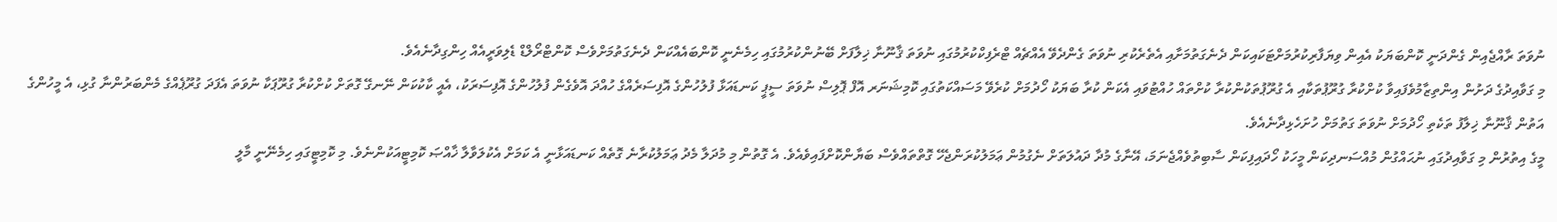ނުވަތަ ރާއްޖެއިން ގެންދަނީ ކޮންބަޔަކު އެއިން ވިޔަފާރިކުރުމަށްޓަކައިކަން ދެނެގަތުމަށާއި އެތެރެކުރި ނުވަތަ ގެންދެވޭ އެއްޗެއް ޓްރެފިކްކުރުމުގައި ނުވަތަ ޤާނޫނާ ޚިލާފަށް ބޭނުންކުރުމުގައި ހިމެނެނީ ކޮންބައެއްކަން ދެނެގަތުމަށްވެސް ކޮންޓްރޯލްޑް ޑެލިވަރީއެއް ހިންގިދާނެއެވެ.
މި ގަވާއިދުގެ ދަށުން އިންތިޒާމުވެފައިވާ ކުށްކުރާ ގުރޫޕުތަކާއި އެ ގުރޫޕުތަކުންކުރާ ކުށްތައް ހުއްޓުވައި އެކަން ކުރާ ބަޔަކު ހޯދުމަށް ކުރެވޭ މަސައްކަތުގައި ކޮމިޝަނަރ އޮފް ޕޮލިސް ނުވަތަ ސީޕީ ކަނޑައަޅާ ފުލުހުންގެ އޮފިސަރެއްގެ ހުއްދަ އޮވެގެން ފުލުހުންގެ އޮފިސަރަކު، އެއީ ކާކުކަން ނޭނގޭ ގޮތަށް ކުށްކުރާ ގުރޫޕަކާ ނުވަތަ އެފަދަ ގުރޫޕެއްގެ މެންބަރުންނާ ގުޅި، އެ މީހުންގެ އަތުން ޤާނޫނާ ޚިލާފު ތަކެތި ހޯދުމަށް ނުވަތަ ގަތުމަށް ހުށަހެޅިދާނެއެވެ.
މީގެ އިތުރުން މި ގަވާއިދުގައި ނުޙައްގުން މުއްސަނދިކަން މީހަކު ހޯދައިފިކަން ސާބިތުވެއްޖެނަމަ، އޭނާގެ މުދާ ދައުލަތަށް ނެގުމުން ޢަމަލުކުރަންޖެހޭ ގޮތްތައްވެސް ބަޔާންކޮށްފައިވެއެވެ. އެ ގޮތުން މި މުދަލާ މެދު ޢަމަލުކުރާނެ ގޮތެއް ކަނޑައަޅާނީ އެ ކަމަށް އެކުލަވާލާ ޚާއްޞަ ކޮމިޓީއަކުންނެވެ. މި ކޮމިޓީގައި ހިމެނޭނީ މާލީ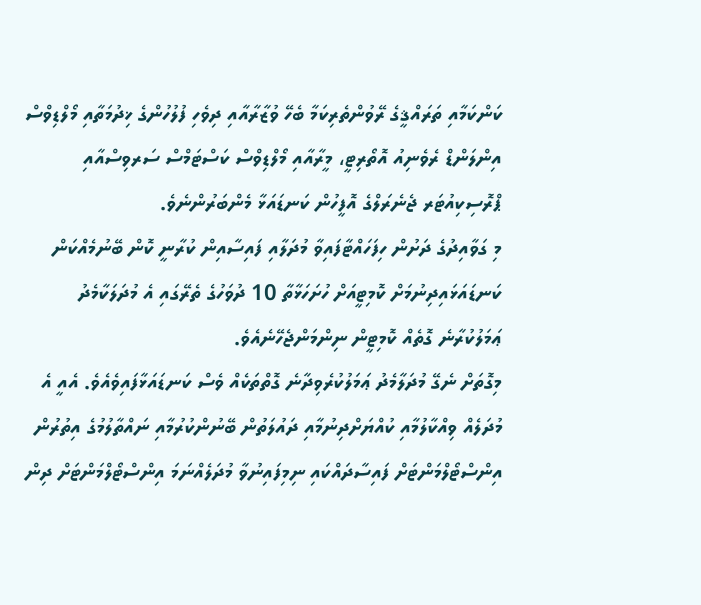ކަންކަމާއި ތަރައްޤީގެ ރޭވުންތެރިކަމާ ބެހޭ ވުޒާރާއާއި ދިވެހި ފުލުހުންގެ ޚިދުމަތާއި މޯލްޑިވްސް އިންލަންޑް ރެވެނިއު އޮތޯރިޓީ، މީރާއާއި މޯލްޑިވްސް ކަސްޓަމްސް ސަރވިސްއާއި ޕްރޮސިކިއުޓަރ ޖެނެރަލްގެ އޮފީހުން ކަނޑައަޅާ މެންބަރުންނެވެ.
މި ގަވާއިދުގެ ދަށުން ހިފަހައްޓާފައިވާ މުދަލާއި ފައިސާއިން ކުރާނީ ކޮން ބޭނުމެއްކަން ކަނޑައަޅައިދިނުމަށް ކޮމިޓީއަށް ހުށަހަޅާތާ 10 ދުވަހުގެ ތެރޭގައި އެ މުދަލަކާމެދު ޢަމަލުކުރާނެ ގޮތެއް ކޮމިޓީން ނިންމަންޖެހޭނެއެވެ.
މިގޮތަށް ނެގޭ މުދަލާމެދު ޢަމަލުކުރެވިދާނެ ގޮތްތަކެއް ވެސް ކަނޑައަޅާފައިވެއެވެ. އެއީ އެ މުދަލެއް ވިއްކާލުމާއި ކުއްޔަށްދިނުމާއި ދައުލަތުން ބޭނުންކުރުމާއި ނައްތާލުމުގެ އިތުރުން އިންސްޓޯލްމަންޓަށް ފައިސާދައްކައި ނިމިފައިނުވާ މުދަލެއްނަމަ އިންސްޓޯލްމަންޓަށް ދިން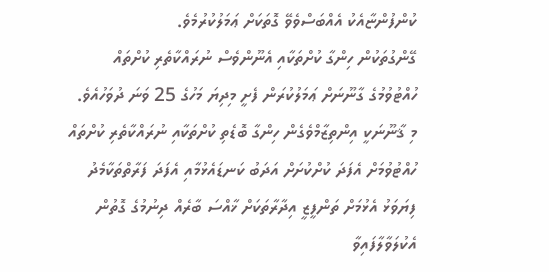ކުންފުންޏާއެކު އެއްބަސްވެވޭ ގޮތަކަށް ޢަމަލުކުރުމެވެ.
ގޭންގުތަކުން ހިންގާ ކުށްތަކާއި އެނޫންވެސް ނުރައްކާތެރި ކުށްތައް ހުއްޓުވުމުގެ ގާނޫނަށް ޢަމަލުކުރަން ފެށީ މިދިޔަ މަހުގެ 25 ވަނަ ދުވަހުއެވެ. މި ޤާނޫނަކީ އިންތިޒާމްވެގެން ހިންގާ ބޮޑެތި ކުށްތަކާއި ނުރައްކާތެރި ކުށްތައް ހުއްޓުވުމަށް އެފަދަ ކުށްކުށަށް އަދަބު ކަނޑައެޅުމާއި އެފަދަ ފަރާތްތަކާމެދު ފިޔަވަޅު އެޅުމަށް ތަންފީޒީ އިދާރާތަކަށް ޚާއްސަ ބާރެއް ދިނުމުގެ ގޮތުން އެކުލަވާލާފައިވާ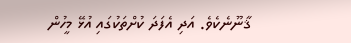ޤާނޫނެކެވެ. އަދި އެފަދަ ކުށްތަކުގައި އުޅޭ މީހުން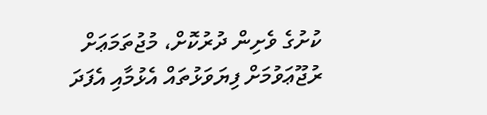ކުށުގެ ވެށިން ދުރުކޮށް، މުޖުތަމަޢަށް ރުޖޫޢަވުމަށް ފިޔަވަޅުތައް އެޅުމާއި އެފަދަ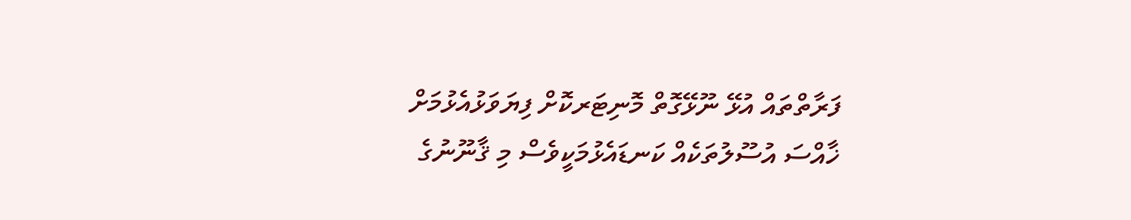ފަރާތްތައް އުޅޭ ނޫޅޭގޮތް މޮނިޓަރކޮށް ފިޔަވަޅުއެޅުމަށް ޚާއްސަ އުސޫލުތަކެއް ކަނޑައެޅުމަކީވެސް މި ޤާނޫނުގެ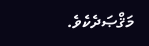މަޤްޞަދެކެވެ.